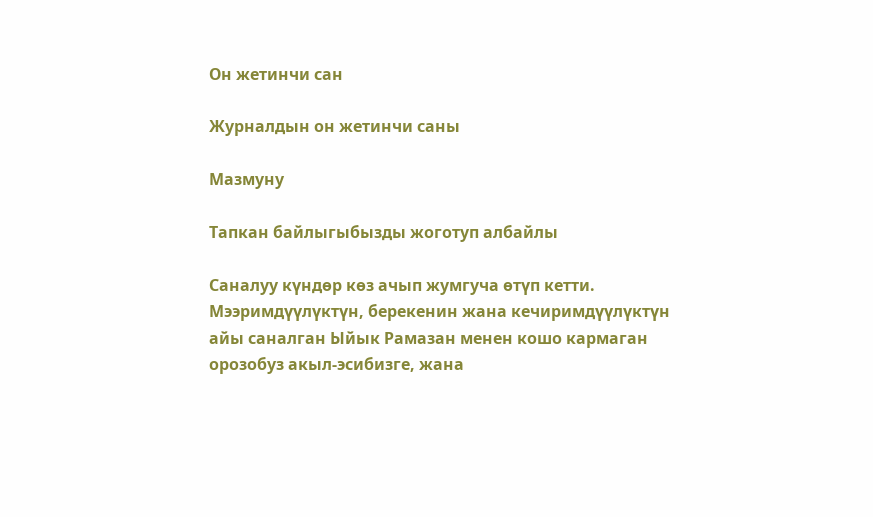Он жетинчи сан

Журналдын он жетинчи саны

Мазмуну

Тапкан байлыгыбызды жоготуп албайлы

Саналуу күндөр көз ачып жумгуча өтүп кетти. Мээримдүүлүктүн, берекенин жана кечиримдүүлүктүн айы саналган Ыйык Рамазан менен кошо кармаган орозобуз акыл-эсибизге, жана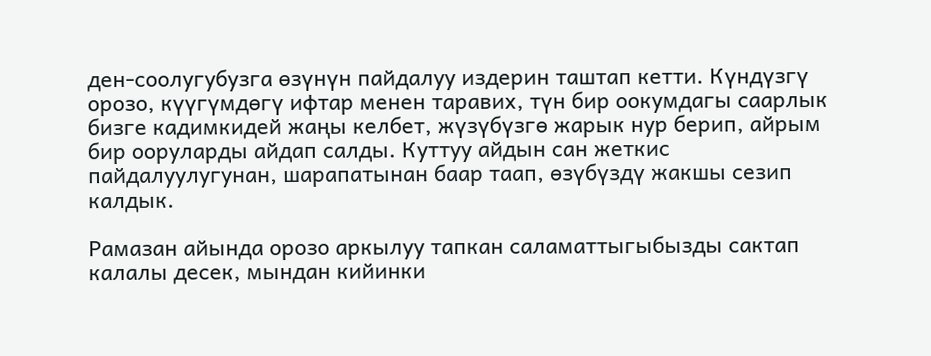ден-соолугубузга өзүнүн пайдалуу издерин таштап кетти. Күндүзгү орозо, күүгүмдөгү ифтар менен таравих, түн бир оокумдагы саарлык бизге кадимкидей жаңы келбет, жүзүбүзгө жарык нур берип, айрым бир ооруларды айдап салды. Куттуу айдын сан жеткис пайдалуулугунан, шарапатынан баар таап, өзүбүздү жакшы сезип калдык.

Рамазан айында орозо аркылуу тапкан саламаттыгыбызды сактап калалы десек, мындан кийинки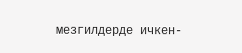мезгилдерде ичкен-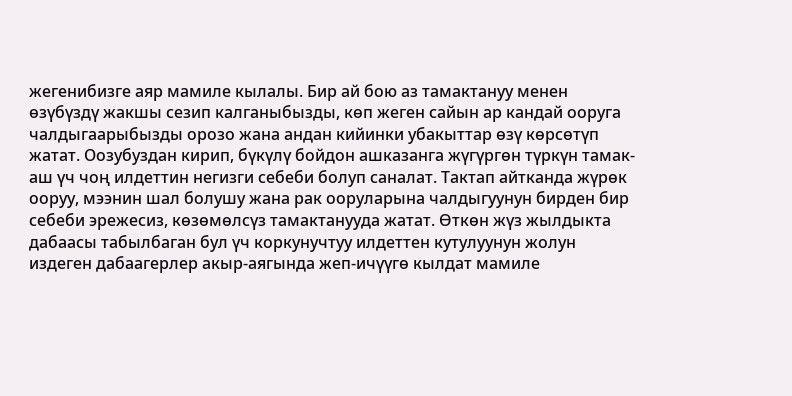жегенибизге аяр мамиле кылалы. Бир ай бою аз тамактануу менен өзүбүздү жакшы сезип калганыбызды, көп жеген сайын ар кандай ооруга чалдыгаарыбызды орозо жана андан кийинки убакыттар өзү көрсөтүп жатат. Оозубуздан кирип, бүкүлү бойдон ашказанга жүгүргөн түркүн тамак-аш үч чоң илдеттин негизги себеби болуп саналат. Тактап айтканда жүрөк ооруу, мээнин шал болушу жана рак ооруларына чалдыгуунун бирден бир себеби эрежесиз, көзөмөлсүз тамактанууда жатат. Өткөн жүз жылдыкта дабаасы табылбаган бул үч коркунучтуу илдеттен кутулуунун жолун издеген дабаагерлер акыр-аягында жеп-ичүүгө кылдат мамиле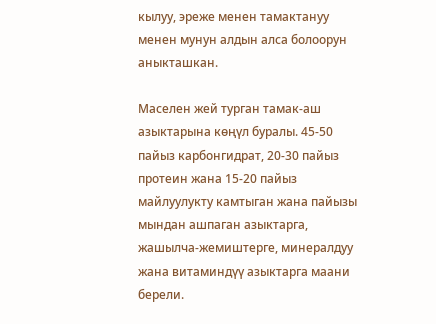кылуу, эреже менен тамактануу менен мунун алдын алса болоорун аныкташкан.

Маселен жей турган тамак-аш азыктарына көңүл буралы. 45-50 пайыз карбонгидрат, 20-30 пайыз протеин жана 15-20 пайыз майлуулукту камтыган жана пайызы мындан ашпаган азыктарга, жашылча-жемиштерге, минералдуу жана витаминдүү азыктарга маани берели.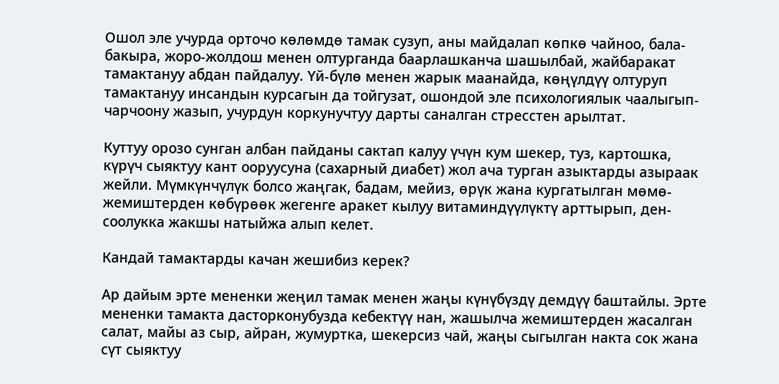Ошол эле учурда орточо көлөмдө тамак сузуп, аны майдалап көпкө чайноо, бала-бакыра, жоро-жолдош менен олтурганда баарлашканча шашылбай, жайбаракат тамактануу абдан пайдалуу. Үй-бүлө менен жарык маанайда, көңүлдүү олтуруп тамактануу инсандын курсагын да тойгузат, ошондой эле психологиялык чаалыгып-чарчоону жазып, учурдун коркунучтуу дарты саналган стресстен арылтат.

Куттуу орозо сунган албан пайданы сактап калуу үчүн кум шекер, туз, картошка, күрүч сыяктуу кант ооруусуна (сахарный диабет) жол ача турган азыктарды азыраак жейли. Мүмкүнчүлүк болсо жаңгак, бадам, мейиз, өрүк жана кургатылган мөмө-жемиштерден көбүрөөк жегенге аракет кылуу витаминдүүлүктү арттырып, ден-соолукка жакшы натыйжа алып келет.

Кандай тамактарды качан жешибиз керек?

Ар дайым эрте мененки жеңил тамак менен жаңы күнүбүздү демдүү баштайлы. Эрте мененки тамакта дасторконубузда кебектүү нан, жашылча жемиштерден жасалган салат, майы аз сыр, айран, жумуртка, шекерсиз чай, жаңы сыгылган накта сок жана сүт сыяктуу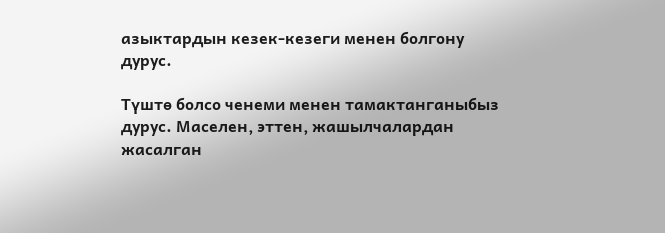азыктардын кезек-кезеги менен болгону дурус.

Түштө болсо ченеми менен тамактанганыбыз дурус. Маселен, эттен, жашылчалардан жасалган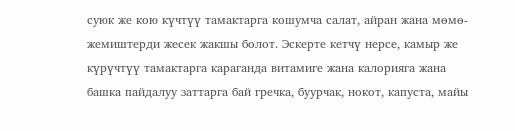суюк же кою күчтүү тамактарга кошумча салат, айран жана мөмө-жемиштерди жесек жакшы болот. Эскерте кетчү нерсе, камыр же күрүчтүү тамактарга караганда витамиге жана калорияга жана башка пайдалуу заттарга бай гречка, буурчак, нокот, капуста, майы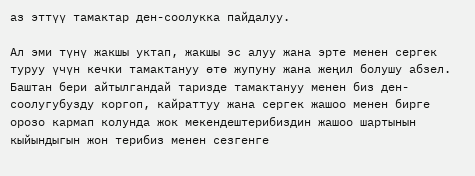аз эттүү тамактар ден-соолукка пайдалуу.

Ал эми түнү жакшы уктап, жакшы эс алуу жана эрте менен сергек туруу үчүн кечки тамактануу өтө жупуну жана жеңил болушу абзел. Баштан бери айтылгандай таризде тамактануу менен биз ден-соолугубузду коргоп, кайраттуу жана сергек жашоо менен бирге орозо кармап колунда жок мекендештерибиздин жашоо шартынын кыйындыгын жон терибиз менен сезгенге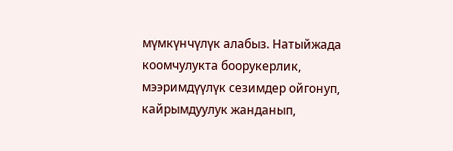мүмкүнчүлүк алабыз. Натыйжада коомчулукта боорукерлик, мээримдүүлүк сезимдер ойгонуп, кайрымдуулук жанданып,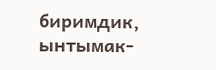биримдик, ынтымак-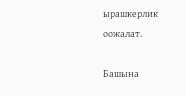ырашкерлик оожалат.

Башына